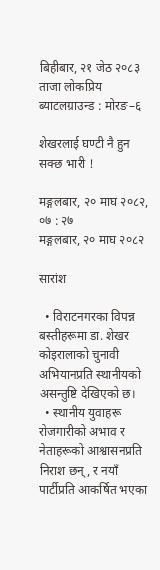बिहीबार, २१ जेठ २०८३
ताजा लोकप्रिय
ब्याटलग्राउन्ड : मोरङ–६

शेखरलाई घण्टी नै हुन सक्छ भारी !

मङ्गलबार, २० माघ २०८२, ०७ : २७
मङ्गलबार, २० माघ २०८२

सारांश

  • विराटनगरका विपन्न बस्तीहरूमा डा. शेखर कोइरालाको चुनावी अभियानप्रति स्थानीयको असन्तुष्टि देखिएको छ।
  • स्थानीय युवाहरू रोजगारीको अभाव र नेताहरूको आश्वासनप्रति निराश छन्, र नयाँ पार्टीप्रति आकर्षित भएका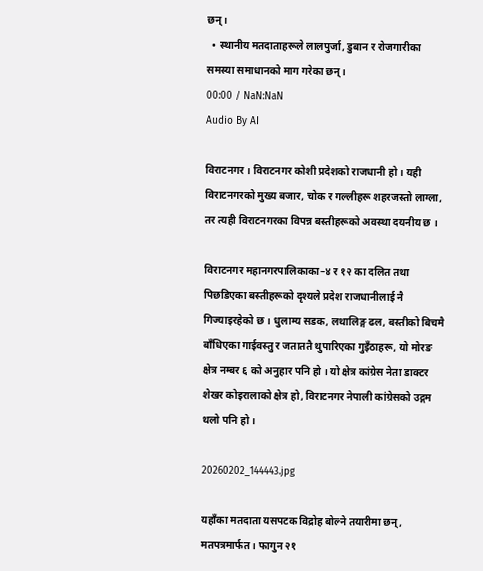छन्।
  • स्थानीय मतदाताहरूले लालपुर्जा, डुबान र रोजगारीका समस्या समाधानको माग गरेका छन्।
00:00 / NaN:NaN
Audio By AI

विराटनगर । विराटनगर कोशी प्रदेशको राजधानी हो । यही विराटनगरको मुख्य बजार, चोक र गल्लीहरू शहरजस्तो लाग्ला, तर त्यही विराटनगरका विपन्न बस्तीहरूको अवस्था दयनीय छ ।

विराटनगर महानगरपालिकाका–४ र १२ का दलित तथा पिछडिएका बस्तीहरूको दृश्यले प्रदेश राजधानीलाई नै गिज्याइरहेको छ । धुलाम्य सडक, लथालिङ्ग ढल, बस्तीको बिचमै बाँधिएका गाईवस्तु र जताततै थुपारिएका गुइँठाहरू, यो मोरङ क्षेत्र नम्बर ६ को अनुहार पनि हो । यो क्षेत्र कांग्रेस नेता डाक्टर शेखर कोइरालाको क्षेत्र हो, विराटनगर नेपाली कांग्रेसको उद्गम थलो पनि हो ।

20260202_144443.jpg

यहाँका मतदाता यसपटक विद्रोह बोल्ने तयारीमा छन्, मतपत्रमार्फत । फागुन २१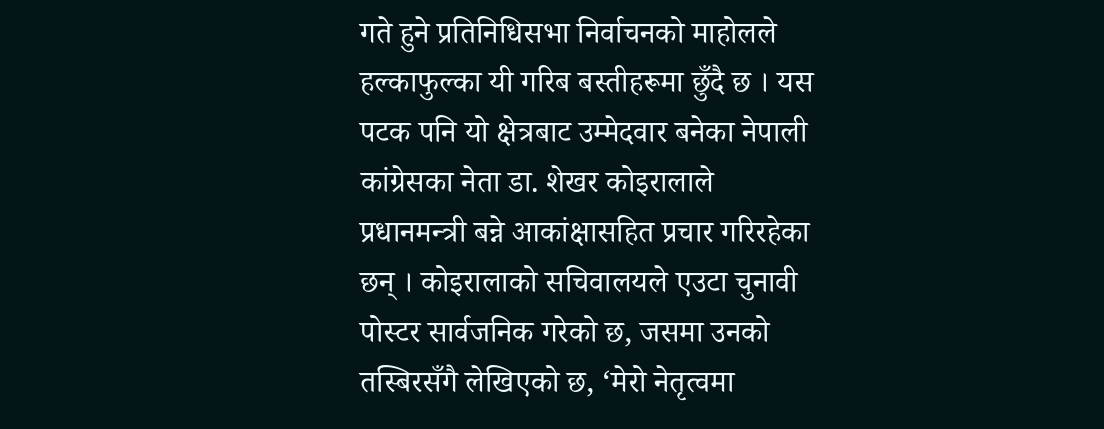गते हुने प्रतिनिधिसभा निर्वाचनको माहोलले हल्काफुल्का यी गरिब बस्तीहरूमा छुँदै छ । यस पटक पनि यो क्षेत्रबाट उम्मेदवार बनेका नेपाली कांग्रेसका नेता डा. शेखर कोइरालाले प्रधानमन्त्री बन्ने आकांक्षासहित प्रचार गरिरहेका छन् । कोइरालाको सचिवालयले एउटा चुनावी पोस्टर सार्वजनिक गरेको छ, जसमा उनको तस्बिरसँगै लेखिएको छ, ‘मेरो नेतृत्वमा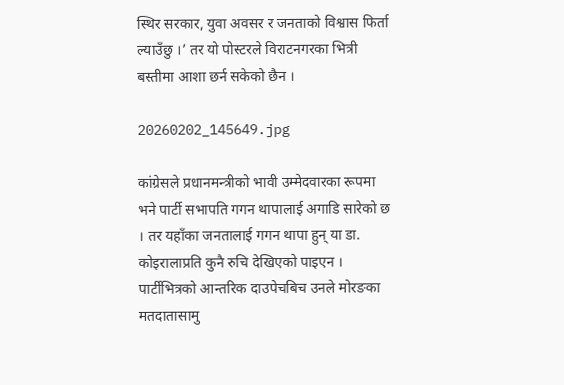स्थिर सरकार, युवा अवसर र जनताको विश्वास फिर्ता ल्याउँछु ।’ तर यो पोस्टरले विराटनगरका भित्री बस्तीमा आशा छर्न सकेको छैन ।

20260202_145649.jpg

कांग्रेसले प्रधानमन्त्रीको भावी उम्मेदवारका रूपमा भने पार्टी सभापति गगन थापालाई अगाडि सारेको छ । तर यहाँका जनतालाई गगन थापा हुन् या डा. कोइरालाप्रति कुनै रुचि देखिएको पाइएन । पार्टीभित्रको आन्तरिक दाउपेचबिच उनले मोरङका मतदातासामु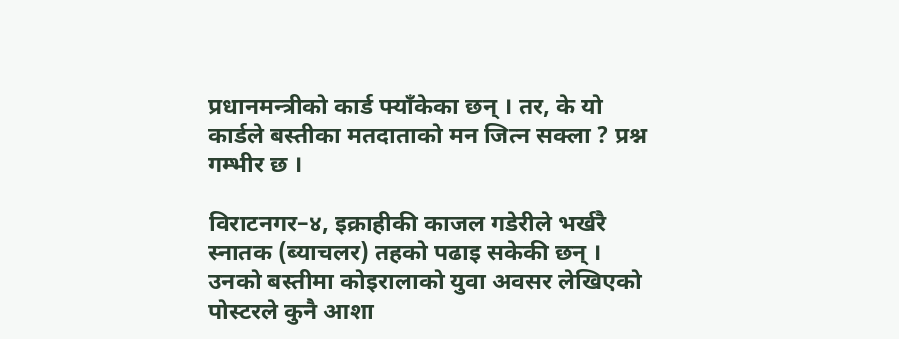प्रधानमन्त्रीको कार्ड फ्याँकेका छन् । तर, के यो कार्डले बस्तीका मतदाताको मन जित्न सक्ला ? प्रश्न गम्भीर छ ।

विराटनगर–४, इक्राहीकी काजल गडेरीले भर्खरै स्नातक (ब्याचलर) तहको पढाइ सकेकी छन् । उनको बस्तीमा कोइरालाको युवा अवसर लेखिएको पोस्टरले कुनै आशा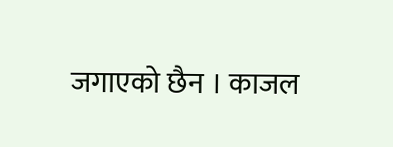जगाएको छैन । काजल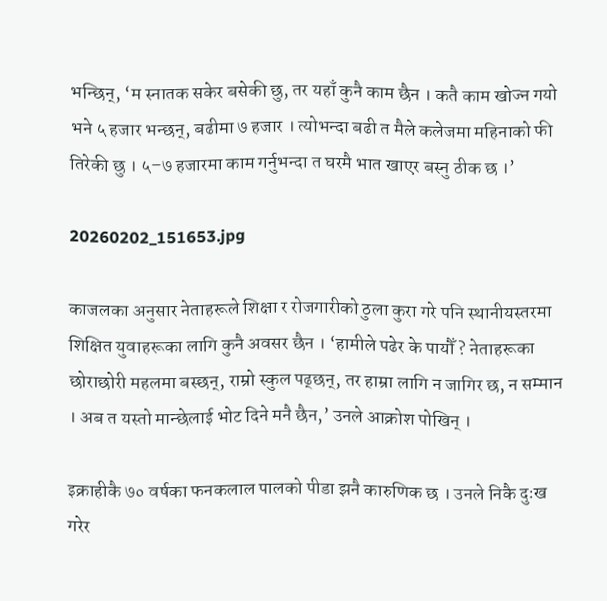भन्छिन्, ‘म स्नातक सकेर बसेकी छु, तर यहाँ कुनै काम छैन । कतै काम खोज्न गयो भने ५ हजार भन्छन्, बढीमा ७ हजार । त्योभन्दा बढी त मैले कलेजमा महिनाको फी तिरेकी छु । ५–७ हजारमा काम गर्नुभन्दा त घरमै भात खाएर बस्नु ठीक छ ।’

20260202_151653.jpg

काजलका अनुसार नेताहरूले शिक्षा र रोजगारीको ठुला कुरा गरे पनि स्थानीयस्तरमा शिक्षित युवाहरूका लागि कुनै अवसर छैन । ‘हामीले पढेर के पायौँ ? नेताहरूका छोराछोरी महलमा बस्छन्, राम्रो स्कुल पढ्छन्, तर हाम्रा लागि न जागिर छ, न सम्मान । अब त यस्तो मान्छेलाई भोट दिने मनै छैन,’ उनले आक्रोश पोखिन् ।

इक्राहीकै ७० वर्षका फनकलाल पालको पीडा झनै कारुणिक छ । उनले निकै दुःख गरेर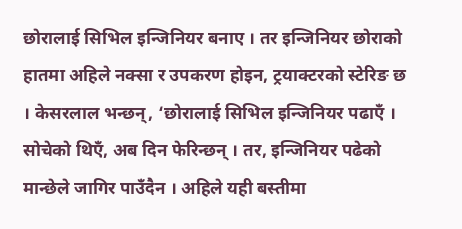छोरालाई सिभिल इन्जिनियर बनाए । तर इन्जिनियर छोराको हातमा अहिले नक्सा र उपकरण होइन, ट्रयाक्टरको स्टेरिङ छ । केसरलाल भन्छन्, ‘छोरालाई सिभिल इन्जिनियर पढाएँ । सोचेको थिएँ, अब दिन फेरिन्छन् । तर, इन्जिनियर पढेको मान्छेले जागिर पाउँदैन । अहिले यही बस्तीमा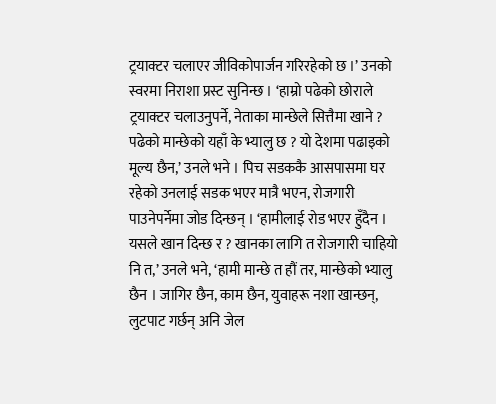ट्रयाक्टर चलाएर जीविकोपार्जन गरिरहेको छ ।’ उनको स्वरमा निराशा प्रस्ट सुनिन्छ । ‘हाम्रो पढेको छोराले ट्रयाक्टर चलाउनुपर्ने, नेताका मान्छेले सित्तैमा खाने ? पढेको मान्छेको यहाँ के भ्यालु छ ? यो देशमा पढाइको मूल्य छैन,’ उनले भने । पिच सडककै आसपासमा घर रहेको उनलाई सडक भएर मात्रै भएन, रोजगारी पाउनेपर्नेमा जोड दिन्छन् । ‘हामीलाई रोड भएर हुँदैन । यसले खान दिन्छ र ? खानका लागि त रोजगारी चाहियो नि त,’ उनले भने, ‘हामी मान्छे त हौं तर, मान्छेको भ्यालु छैन । जागिर छैन, काम छैन, युवाहरू नशा खान्छन्, लुटपाट गर्छन् अनि जेल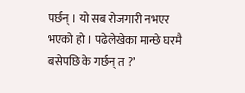पर्छन् । यो सब रोजगारी नभएर भएको हो । पढेलेखेका मान्छे घरमै बसेपछि के गर्छन् त ?’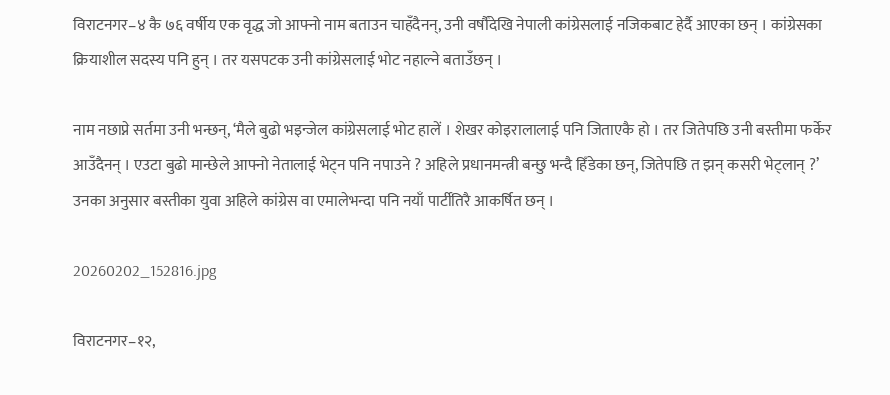विराटनगर–४ कै ७६ वर्षीय एक वृद्ध जो आफ्नो नाम बताउन चाहँदैनन्, उनी वर्षौँदेखि नेपाली कांग्रेसलाई नजिकबाट हेर्दै आएका छन् । कांग्रेसका क्रियाशील सदस्य पनि हुन् । तर यसपटक उनी कांग्रेसलाई भोट नहाल्ने बताउँछन् ।

नाम नछाप्ने सर्तमा उनी भन्छन्, ‘मैले बुढो भइन्जेल कांग्रेसलाई भोट हालें । शेखर कोइरालालाई पनि जिताएकै हो । तर जितेपछि उनी बस्तीमा फर्केर आउँदैनन् । एउटा बुढो मान्छेले आफ्नो नेतालाई भेट्न पनि नपाउने ? अहिले प्रधानमन्त्री बन्छु भन्दै हिँडेका छन्, जितेपछि त झन् कसरी भेट्लान् ?’ उनका अनुसार बस्तीका युवा अहिले कांग्रेस वा एमालेभन्दा पनि नयाँ पार्टीतिरै आकर्षित छन् ।

20260202_152816.jpg

विराटनगर–१२,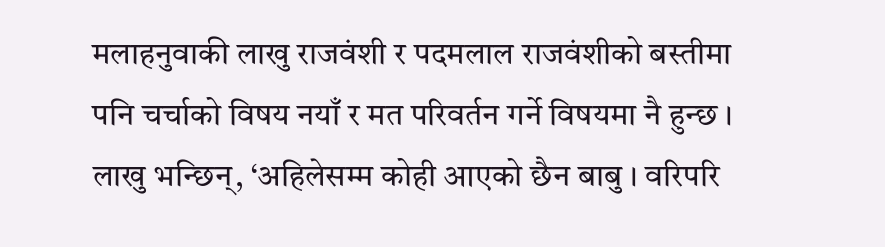मलाहनुवाकी लाखु राजवंशी र पदमलाल राजवंशीको बस्तीमा पनि चर्चाको विषय नयाँ र मत परिवर्तन गर्ने विषयमा नै हुन्छ । लाखु भन्छिन्, ‘अहिलेसम्म कोही आएको छैन बाबु । वरिपरि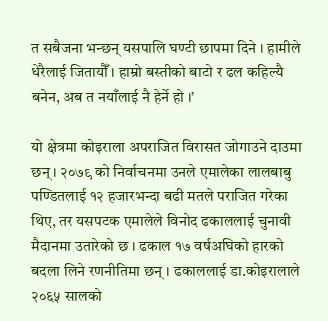त सबैजना भन्छन् यसपालि घण्टी छापमा दिने । हामीले धेरैलाई जितायौँ । हाम्रो बस्तीको बाटो र ढल कहिल्यै बनेन, अब त नयाँलाई नै हेर्ने हो ।’

यो क्षेत्रमा कोइराला अपराजित विरासत जोगाउने दाउमा छन् । २०७९ को निर्वाचनमा उनले एमालेका लालबाबु पण्डितलाई १२ हजारभन्दा बढी मतले पराजित गरेका थिए, तर यसपटक एमालेले विनोद ढकाललाई चुनावी मैदानमा उतारेको छ । ढकाल १७ वर्षअघिको हारको बदला लिने रणनीतिमा छन् । ढकाललाई डा.कोइरालाले २०६५ सालको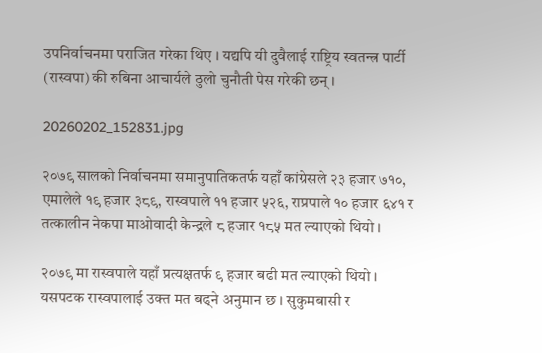उपनिर्वाचनमा पराजित गरेका थिए । यद्यपि यी दुवैलाई राष्ट्रिय स्वतन्त्र पार्टी (रास्वपा) की रुबिना आचार्यले ठुलो चुनौती पेस गरेकी छन् ।

20260202_152831.jpg

२०७९ सालको निर्वाचनमा समानुपातिकतर्फ यहाँ कांग्रेसले २३ हजार ७१०, एमालेले १९ हजार ३८९, रास्वपाले ११ हजार ५२६, राप्रपाले १० हजार ६४१ र तत्कालीन नेकपा माओवादी केन्द्रले ८ हजार १८५ मत ल्याएको थियो ।

२०७९ मा रास्वपाले यहाँ प्रत्यक्षतर्फ ९ हजार बढी मत ल्याएको थियो । यसपटक रास्वपालाई उक्त मत बढ्ने अनुमान छ । सुकुमबासी र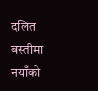दलित बस्तीमा नयाँको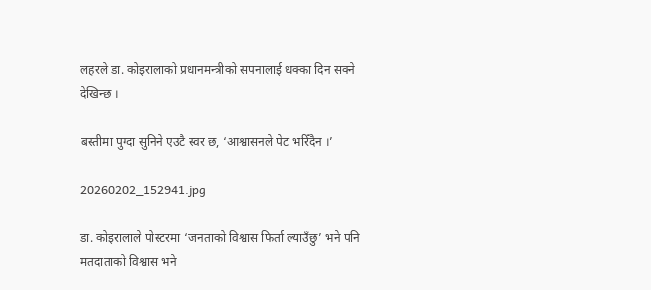लहरले डा. कोइरालाको प्रधानमन्त्रीको सपनालाई धक्का दिन सक्ने देखिन्छ ।

बस्तीमा पुग्दा सुनिने एउटै स्वर छ, ‘आश्वासनले पेट भरिँदैन ।’

20260202_152941.jpg

डा. कोइरालाले पोस्टरमा ‘जनताको विश्वास फिर्ता ल्याउँछु’ भने पनि मतदाताको विश्वास भने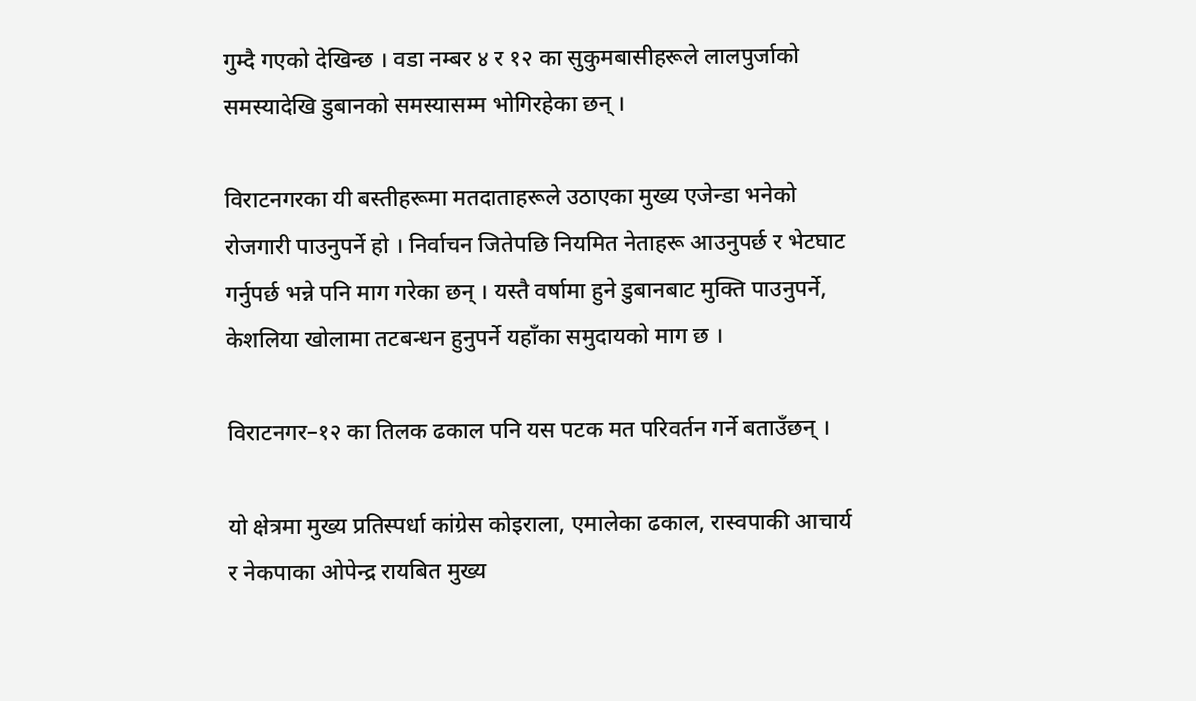गुम्दै गएको देखिन्छ । वडा नम्बर ४ र १२ का सुकुमबासीहरूले लालपुर्जाको समस्यादेखि डुबानको समस्यासम्म भोगिरहेका छन् ।

विराटनगरका यी बस्तीहरूमा मतदाताहरूले उठाएका मुख्य एजेन्डा भनेको रोजगारी पाउनुपर्ने हो । निर्वाचन जितेपछि नियमित नेताहरू आउनुपर्छ र भेटघाट गर्नुपर्छ भन्ने पनि माग गरेका छन् । यस्तै वर्षामा हुने डुबानबाट मुक्ति पाउनुपर्ने, केशलिया खोलामा तटबन्धन हुनुपर्ने यहाँका समुदायको माग छ ।

विराटनगर–१२ का तिलक ढकाल पनि यस पटक मत परिवर्तन गर्ने बताउँछन् ।

यो क्षेत्रमा मुख्य प्रतिस्पर्धा कांग्रेस कोइराला, एमालेका ढकाल, रास्वपाकी आचार्य र नेकपाका ओपेन्द्र रायबित मुख्य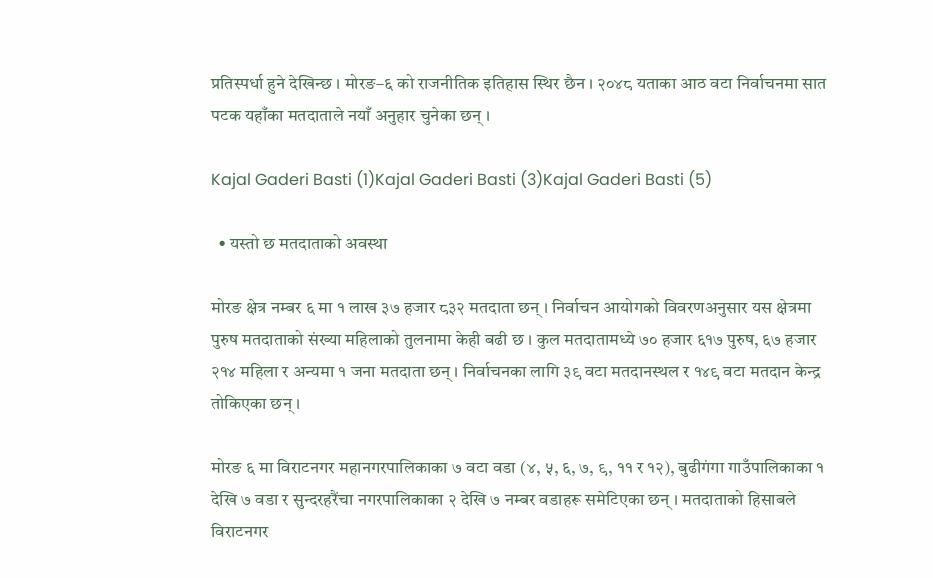प्रतिस्पर्धा हुने देखिन्छ । मोरङ–६ को राजनीतिक इतिहास स्थिर छैन । २०४८ यताका आठ वटा निर्वाचनमा सात पटक यहाँका मतदाताले नयाँ अनुहार चुनेका छन् ।

Kajal Gaderi Basti (1)Kajal Gaderi Basti (3)Kajal Gaderi Basti (5)

  • यस्तो छ मतदाताको अवस्था

मोरङ क्षेत्र नम्बर ६ मा १ लाख ३७ हजार ८३२ मतदाता छन् । निर्वाचन आयोगको विवरणअनुसार यस क्षेत्रमा पुरुष मतदाताको संख्या महिलाको तुलनामा केही बढी छ । कुल मतदातामध्ये ७० हजार ६१७ पुरुष, ६७ हजार २१४ महिला र अन्यमा १ जना मतदाता छन् । निर्वाचनका लागि ३९ वटा मतदानस्थल र १४९ वटा मतदान केन्द्र तोकिएका छन् ।

मोरङ ६ मा विराटनगर महानगरपालिकाका ७ वटा वडा (४, ५, ६, ७, ९, ११ र १२), बुढीगंगा गाउँपालिकाका १ देखि ७ वडा र सुन्दरहरैंचा नगरपालिकाका २ देखि ७ नम्बर वडाहरू समेटिएका छन् । मतदाताको हिसाबले विराटनगर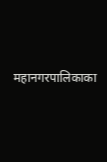महानगरपालिकाका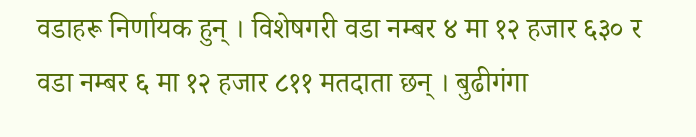वडाहरू निर्णायक हुन् । विशेषगरी वडा नम्बर ४ मा १२ हजार ६३० र वडा नम्बर ६ मा १२ हजार ८११ मतदाता छन् । बुढीगंगा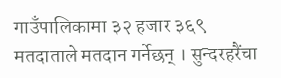गाउँपालिकामा ३२ हजार ३६९ मतदाताले मतदान गर्नेछन् । सुन्दरहरैंचा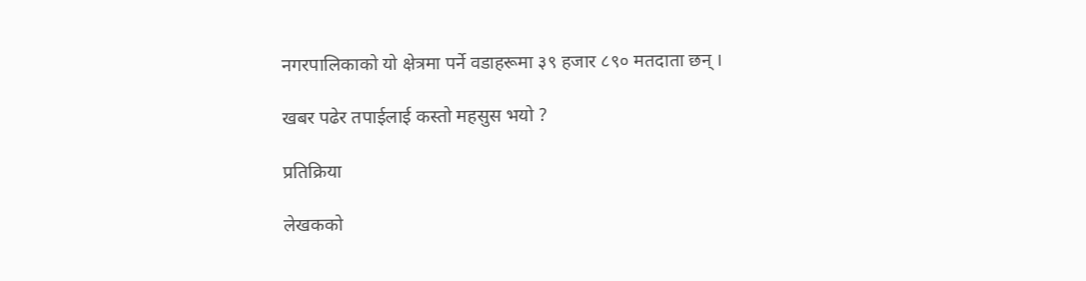नगरपालिकाको यो क्षेत्रमा पर्ने वडाहरूमा ३९ हजार ८९० मतदाता छन् ।

खबर पढेर तपाईलाई कस्तो महसुस भयो ?

प्रतिक्रिया

लेखकको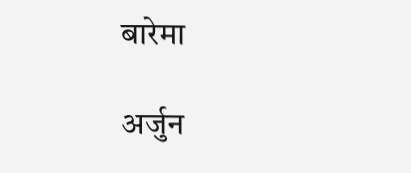बारेमा

अर्जुन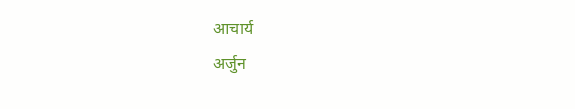आचार्य
अर्जुन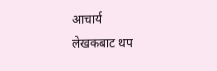आचार्य
लेखकबाट थप